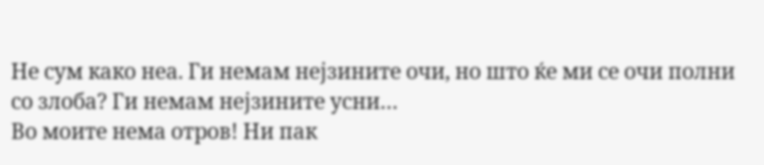Не сум како неа. Ги немам нејзините очи, но што ќе ми се очи полни со злоба? Ги немам нејзините усни…
Во моите нема отров! Ни пак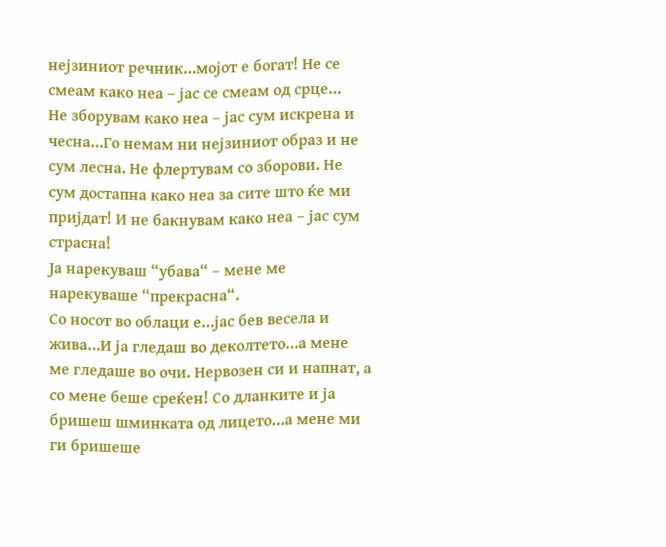нејзиниот речник…мојот е богат! Не се смеам како неа – јас се смеам од срце…
Не зборувам како неа – јас сум искрена и чесна…Го немам ни нејзиниот образ и не сум лесна. Не флертувам со зборови. Не сум достапна како неа за сите што ќе ми пријдат! И не бакнувам како неа – јас сум страсна!
Ја нарекуваш “убава“ – мене ме нарекуваше “прекрасна“.
Со носот во облаци е…јас бев весела и жива…И ја гледаш во деколтето…а мене ме гледаше во очи. Нервозен си и напнат, а со мене беше среќен! Со дланките и ја бришеш шминката од лицето…а мене ми ги бришеше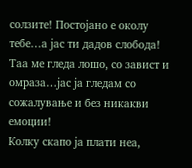солзите! Постојано е околу тебе…а јас ти дадов слобода!
Таа ме гледа лошо, со завист и омраза…јас ја гледам со сожалување и без никакви емоции!
Колку скапо ја плати неа,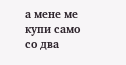а мене ме купи само со два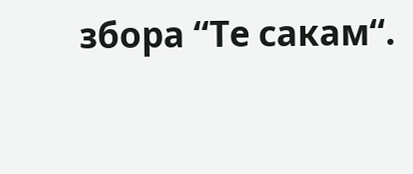збора “Те сакам“.